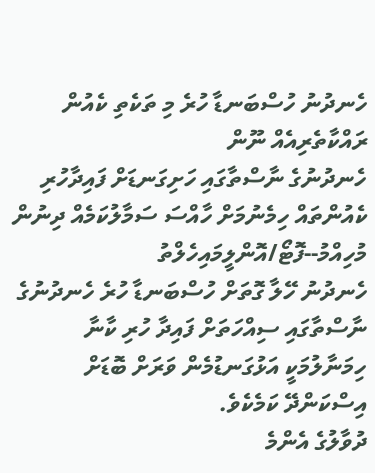ހެނދުނު ހުސްބަނޑާ ހުރެ މި ތަކެތި ކެއުން ރައްކާތެރިއެއް ނޫން
ހެނދުނުގެ ނާސްތާގައި ހަށިގަނޑަށް ފައިދާހުރި ކެއުންތައް ހިމެނުމަށް ހާއްސަ ސަމާލުކަމެއް ދިނުން މުހިއްމު--ފޮޓޯ/އޮންލީމައިހެލްތު
ހެނދުނު ހޭލާ ގޮތަށް ހުސްބަނޑާ ހުރެ ހެނދުނުގެ ނާސްތާގައި ސިއްހަތަށް ފައިދާ ހުރި ކާނާ ހިމަނާލުމަކީ އަޅުގަނޑުމެން ވަރަށް ބޮޑަށް އިސްކަންދޭ ކަމެކެވެ.
ދުވާލުގެ އެންމެ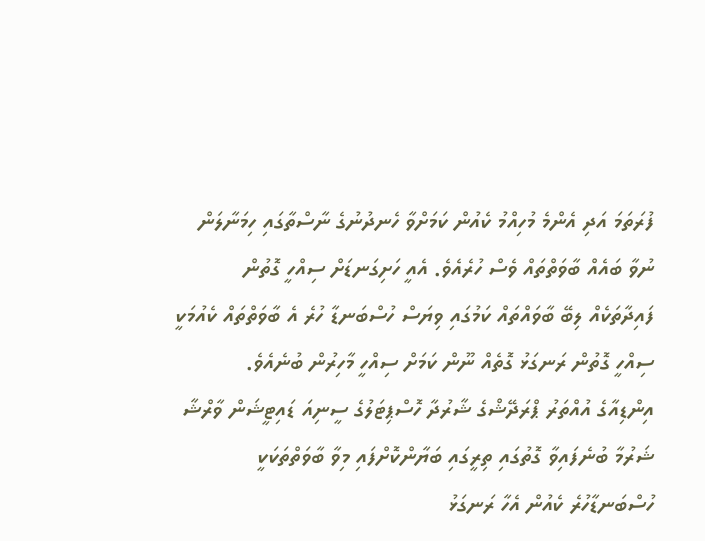ފުރަތަމަ އަދި އެންމެ މުހިއްމު ކެއުން ކަމަށްވާ ހެނދުނުގެ ނާސްތާގައި ހިމަނާލަން ނުވާ ބައެއް ބާވަތްތައް ވެސް ހުރެއެވެ. އެއީ ހަށިގަނޑަށް ސިއްހީ ގޮތުން ފައިދާތަކެއް ލިބޭ ބާވައްތައް ކަމުގައި ވިޔަސް ހުސްބަނޑާ ހުރެ އެ ބާވަތްތައް ކެއުމަކީ ސިއްހީ ގޮތުން ރަނގަޅު ގޮތެއް ނޫން ކަމަށް ސިއްހީ މާހިރުން ބުނެއެވެ.
އިންޑިއާގެ އުއްތަރު ޕްރަދޭޝްގެ ޝާރުދާ ހޮސްޕިޓަލުގެ ސީނިއަ ޑައިޓީޝަން ވާރްޝާ ޝަރުމާ ބުނެފައިވާ ގޮތުގައި ތިރީގައި ބަޔާންކޮށްފައި މިވާ ބާވަތްތަކަކީ ހުސްބަނޑާހުރެ ކެއުން އެހާ ރަނގަޅު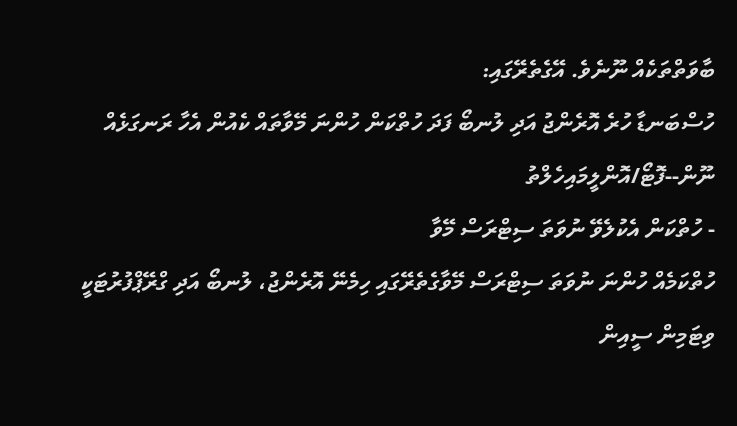ބާވަތްތަކެއް ނޫނެވެ. އޭގެތެރޭގައި:
ހުސްބަނޑާ ހުރެ އޮރެންޖު އަދި ލުނބޯ ފަދަ ހުތްކަން ހުންނަ މޭވާތައް ކެއުން އެހާ ރަނގަޅެއް ނޫން--ފޮޓޯ/އޮންލީމައިހެލްތު
- ހުތްކަން އެކުލެވޭ ނުވަތަ ސިޓްރަސް މޭވާ
ހުތްކަމެއް ހުންނަ ނުވަތަ ސިޓްރަސް މޭވާގެތެރޭގައި ހިމެނޭ އޮރެންޖު، ލުނބޯ އަދި ގްރޭޕްފުރުޓަކީ ވިޓަމިން ސީއިން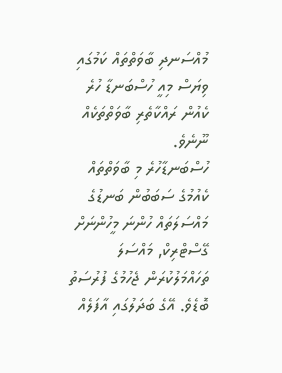މުއްސަނދި ބާވަތްތައް ކަމުގައި ވިޔަސް މިއީ ހުސްބަނޑާ ހުރެ ކެއުން ރައްކާތެރި ބާވަތްތަކެއް ނޫނެވެ.
ހުސްބަނޑާހުރެ މި ބާވަތްތައް ކެއުމުގެ ސަބަބުން ބަނޑުގެ މައްސަލަތައް ހުންނަ މީހުންނަށް ގޭސްޓްރިކް, މައްސަލަ ތަހައްމަލުކުރަން ޖެހުމުގެ ފުރުސަތު ބޮޑެވެ. އޭގެ ބަދަލުގައި އާފަލެއް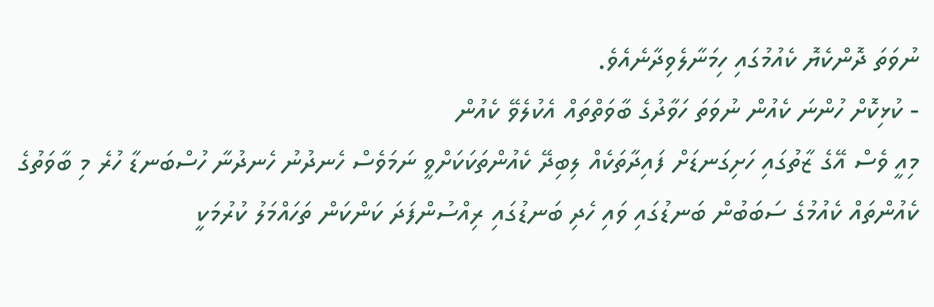ނުވަތަ ދޮންކެޔޮ ކެއުމުގައި ހިމަނާލެވިދާނެއެވެ.
- ކުޅިކޮށް ހުންނަ ކެއުން ނުވަތަ ހަވާދުގެ ބާވަތްތައް އެކުލެވޭ ކެއުން
މިއީ ވެސް އޭގެ ޒާތުގައި ހަށިގަނޑަށް ފައިދާތަކެއް ލިބިދޭ ކެއުންތަކަކަށްވީ ނަމަވެސް ހެނދުނު ހެނދުނާ ހުސްބަނޑާ ހުރެ މި ބާވަތުގެ ކެއުންތައް ކެއުމުގެ ސަބަބުން ބަނޑުގައި ވައި ހެދި ބަނޑުގައި ރިއްސުންފަދަ ކަންކަން ތަހައްމަލު ކުރުމަކީ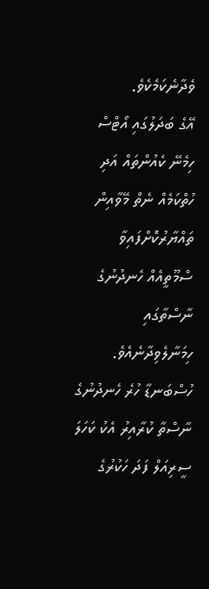ވެދާނެކަމެކެވެ.
އޭގެ ބަދަލުގައި އޯޓްސް ހިމެނޭ ކެއުންތައް އަދި ހުތްކަމެއް ނެތް މޭވާއިން ތައްޔާރުކޮށްފައިވާ ސްމޫތީއެއް ހެނދުނުގެ ނާސްތާގައި ހިމަނާލެވިދާނެއެވެ.
ހުސްބަނޑާ ހުރެ ހެނދުނުގެ ނާސްތާ ކުރާއިރު އެކު ކަހަލަ ސީރިއަލް ފަދަ ހަކުރުގެ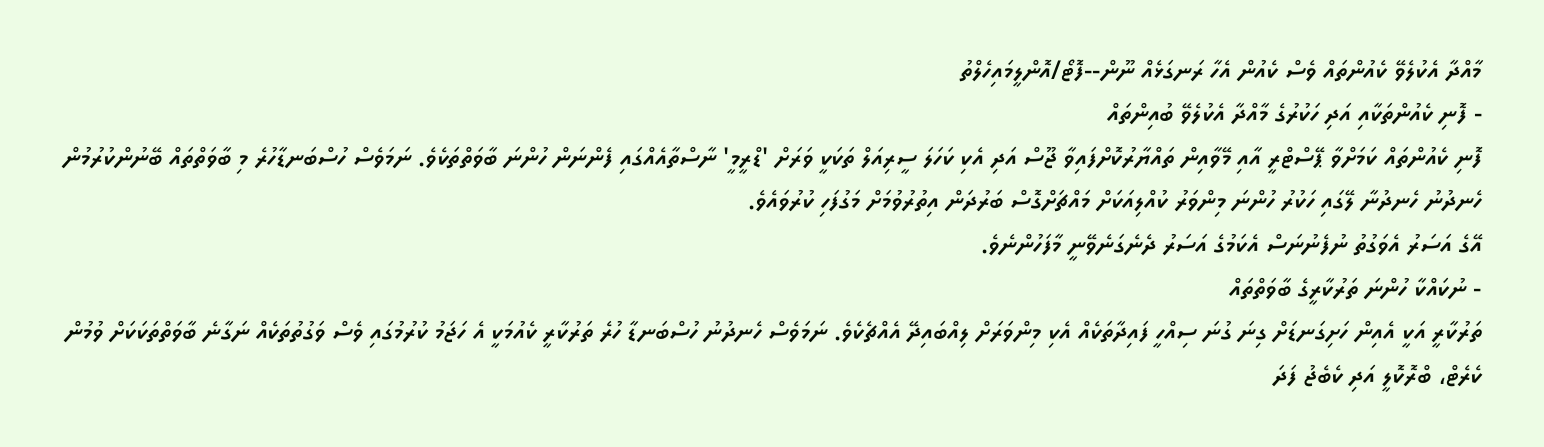މާއްދާ އެކުލެވޭ ކެއުންތައް ވެސް ކެއުން އެހާ ރަނގަޅެއް ނޫން--ފޮޓޯ/އޮންލީމައިހެލްތު
- ފޮނި ކެއުންތަކާއި އަދި ހަކުރުގެ މާއްދާ އެކުލެވޭ ބުއިންތައް
ފޮނި ކެއުންތައް ކަމަށްވާ ޕޭސްޓްރީ އާއި މޭވާއިން ތައްޔާރުކޮށްފައިވާ ޖޫސް އަދި އެކި ކަހަލަ ސީރިއަލް ތަކަކީ ވަރަށް 'ޑްރީމީ' ނާސްތާއެއްގައި ފެންނަން ހުންނަ ބާވަތްތަކެވެ. ނަމަވެސް ހުސްބަނޑާހުރެ މި ބާވަތްތައް ބޭނުންކުރުމުން ހެނދުނު ހެނދުނާ ލޭގައި ހަކުރު ހުންނަ މިންވަރު ކުއްލިއަކަށް މައްޗަށްގޮސް ބަރުދަން އިތުރުވުމަށް މަގުފަހި ކުރުވައެވެ.
އޭގެ އަސަރު އެވަގުތު ނުފެނުނަސް އެކަމުގެ އަސަރު ދެނެގަނެވޭނީ މާފަހުންނެވެ.
- ނުކައްކާ ހުންނަ ތަރުކާރީގެ ބާވަތްތައް
ތަރުކާރީ އަކީ އެއިން ހަށިގަނޑަށް ގިނަ ގުނަ ސިއްހީ ފައިދާތަކެއް އެކި މިންވަރަށް ލިއްބައިދޭ އެއްޗެކެވެ. ނަމަވެސް ހެނދުނު ހުސްބަނޑާ ހުރެ ތަރުކާރީ ކެއުމަކީ އެ ހަޖަމު ކުރުމުގައި ވެސް ވަގުތުތަކެއް ނަގާނެ ބާވަތްތަކަކަށް ވުމުން ކެރެޓް، ބްރޮކޮލީ އަދި ކެބެޖު ފަދަ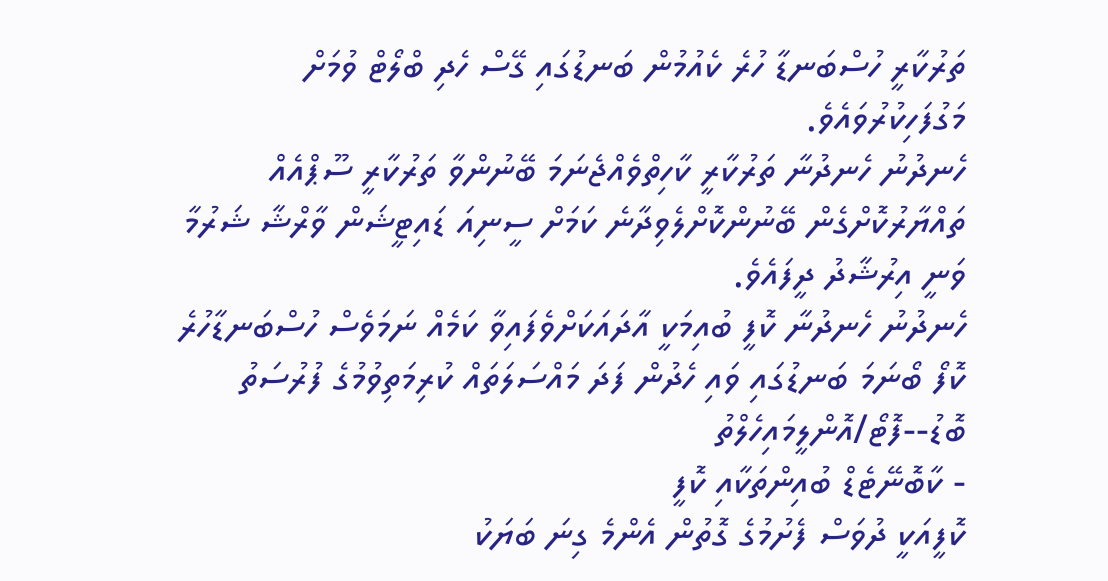ތަރުކާރީ ހުސްބަނޑާ ހުރެ ކެއުމުން ބަނޑުގައި ގޭސް ހެދި ބްލޯޓް ވުމަށް މަގުފަހިކުރުވައެވެ.
ހެނދުނު ހެނދުނާ ތަރުކާރީ ކާހިތްވެއްޖެނަމަ ބޭނުންވާ ތަރުކާރީ ސޫޕްއެއް ތައްޔާރުކޮށްގެން ބޭނުންކޮށްލެވިދާނެ ކަމަށް ސީނިއަ ޑައިޓީޝަން ވާރްޝާ ޝަރުމާ ވަނީ އިރުޝާދު ދީފައެވެ.
ހެނދުނު ހެނދުނާ ކޮފީ ބުއިމަކީ އާދައަކަށްވެފައިވާ ކަމެއް ނަމަވެސް ހުސްބަނޑާހުރެ ކޮފޯ ބޯނަމަ ބަނޑުގައި ވައި ހެދުން ފަދަ މައްސަލަތައް ކުރިމަތިވުމުގެ ފުރުސަތު ބޮޑު--ފޮޓޯ/އޮންލީމައިހެލްތު
- ކާބޮނޭޓެޑް ބުއިންތަކާއި ކޮފީ
ކޮފީއަކީ ދުވަސް ފެށުމުގެ ގޮތުން އެންމެ ގިނަ ބަޔަކު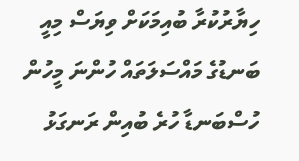ހިޔާރުކުރާ ބުއިމަކަށް ވިޔަސް މިއީ ބަނޑުގެ މައްސަލަތައް ހުންނަ މީހުން ހުސްބަނޑާ ހުރެ ބުއިން ރަނގަޅު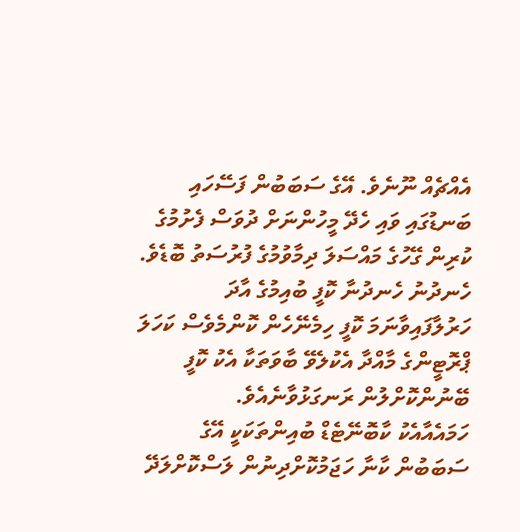އެއްޗެއް ނޫނެވެ. އޭގެ ސަބަބުން ފަސޭހައި ބަނޑުގައި ވައި ހެދޭ މީހުންނަށް ދުވަސް ފެށުމުގެ ކުރިން ގޭހުގެ މައްސަލަ ދިމާވުމުގެ ފުރުސަތު ބޮޑެވެ.
ހެނދުނު ހެނދުނާ ކޮފީ ބުއިމުގެ އާދަ ހަރުލާފައިވާނަމަ ކޮފީ ހިމެނޭހެން ކޮންމެވެސް ކަހަލަ ޕްރޮޓީންގެ މާއްދާ އެކުލެވޭ ބާވަތަކާ އެކު ކޮފީ ބޭނުންކޮށްލުން ރަނގަޅުވާނެއެވެ.
ހަމައެއާއެކު ކާބޮނޭޓެޑް ބުއިންތަކަކީ އޭގެ ސަބަބުން ކާނާ ހަޖަމުކޮށްދިނުން ލަސްކޮށްލަދޭ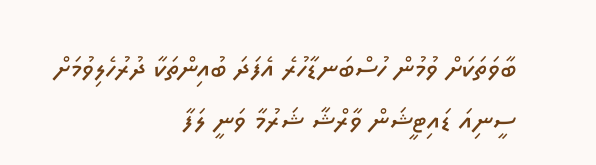ބާވަތަކަށް ވުމުން ހުސްބަނޑާހުރެ އެފަދަ ބުއިންތަކާ ދުރުހެލިވުމަށް ސީނިއަ ޑައިޓީޝަން ވާރްޝާ ޝަރުމާ ވަނީ ލަފާ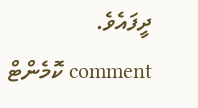ދީފައެވެ.
comment ކޮމެންޓް